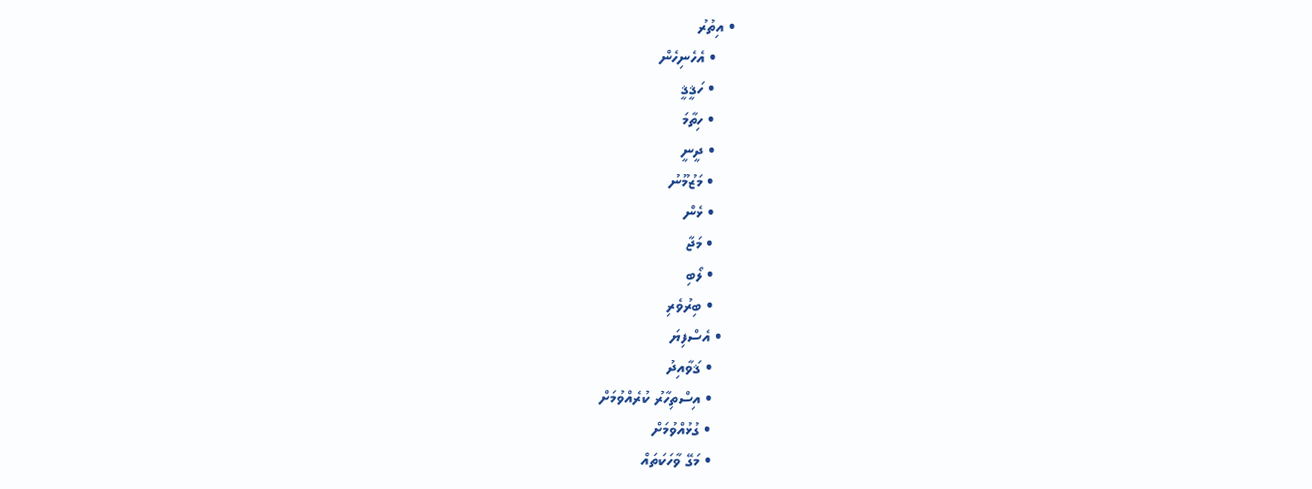• އިތުރު
    • އެހެނިހެން
    • ހަޤީޤީ
    • ހިތާމަ
    • ދީނީ
    • މަޒުމޫނު
    • ޅެން
    • މަޖާ
    • ލޯބި
    • ބިރުވެރި
  • އެސްފިޔަ
    • ޤަވާއިދު
    • އިސްތިހާރު ކުރެއްވުމަށް
    • ގުޅުއްވުމަށް
    • މަގޭ ވާހަކަތައް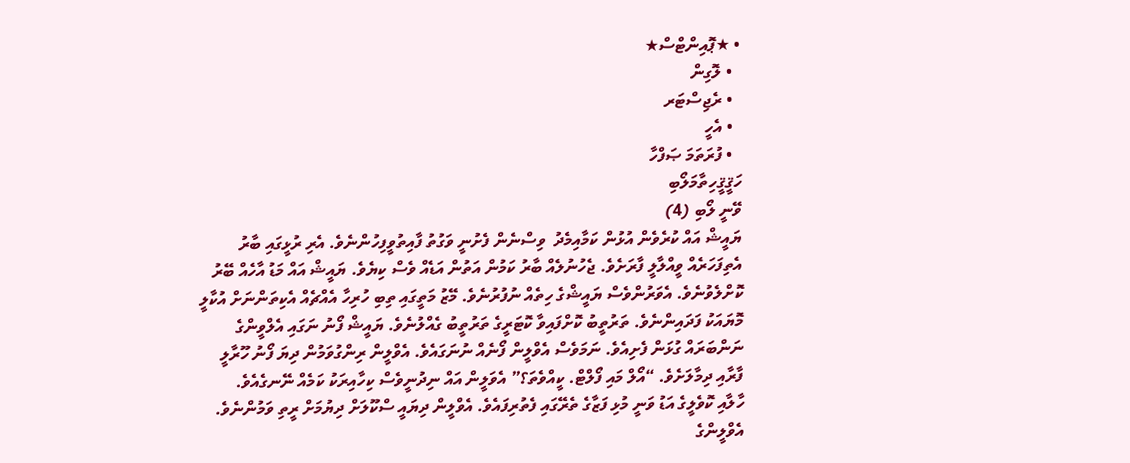• ★ޕޮއިންޓްސް★
  • ލޮގިން
  • ރެޖިސްޓަރ
  • އެހީ
  • ފުރަތަމަ ޞަފްހާ
ހަޤީޤީހިތާމަލޯބި
ވޭނީ ލޯބި (4)
ޔައީޝް އައް ކުރެވެން އުޅުން ކަމާއިމެދު  ވިސްނެން ފެށުނީ ވަގުތު ފާއިތުވީފިހުންނެވެ. އެރި ރުޅީގައި ބާރު އެތިފަހަރެއް ވީއްލާލީ ފާރަށެވެ. ޖެހުނުލެއް ބާރު ކަމުން އަތުން އަޑެއް ވެސް ކިޔެވެ. ޔައީޝް އައް މަޑު އާހެއް ބޭރު ކޮށްލެވުނެވެ. އެވަރުންވެސް ޔައީޝްގެ ހިތެއް ނުފުރުނެވެ. މޭޒު މަތީގައި ތިބި ހުރިހާ އެއްޗެއް އެކިތަންނަށް އުކާލީ މޮޔައަކު ފަދައިންނެވެ. ތަރުތީބު ކޮށްފައިވާ ކޮޓަރީގެ ތަރުތީބު ގެއްލުނެވެ. ޔައީޝް ފޯނު ނަގައި އެލްވީންގެ ނަންބަރައް ގުޅަން ފެށިއެވެ. ނަމަވެސް އެވްލީން ފޯނެއް ނުނަގައެވެ. އެވްލީން ރިންގުވަމުން ދިޔަ ފޯނު ހޫރާލީ ފާރާއި ދިމާލަށެވެ. “އޯލް މައި ފޯލްޓް. ކީއްވެތަ؟” އެވަލީން އައް ނިދުނީވެސް ކިހާއިރަކު ކަމެއް ނޭނގެއެވެ.
ހާލާއި ކޮވެލީގެ އަޑު ވަނީ މުޅި ފަޒާގެ ތެރޭގައި ފެތުރިފައެވެ. އެވްލީން ދިޔައީ ސްކޫލަށް ދިޔުމަށް ރީތި ވަމުންނެވެ. އެވްލީންގެ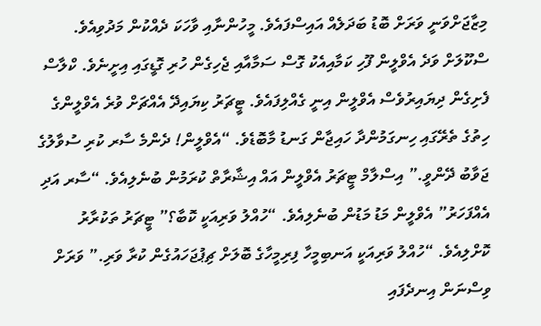މިޒާޖަށްވަނީ ވަރަށް ބޮޑު ބަދަލެއް އައިސްފައެވެ. މީހުންނާއި ވާހަކަ ދެއްކުން މަދުވިއެވެ. ސްކޫލަށް ވަދެ އެވްލީން ފޫހި ކަމާއިއެކު ގޮސް ސަމާއާއި ޖެހިގެން ހުރި ގޮޑީގައި އިށީނެވެ. ކްލާސް ފެށިގެން ދިޔައިރުވެސް އެވްލީން އިނީ ގެއްލިފައެވެ. ޓީޗަރު ކިޔައިދޭ އެއްޗަށް ވުރެ އެވްލީންގެ ހިތުގެ ތެރޭގައި ހިނގަމުންދާ ހައިޖާން ގަނޑު މާބޮޑެވެ. “އެވްލީން! ދެންމެ ސާރ ކުރި ސުވާލުގެ ޖަވާބު ދޭންވީ.” އިސްލާމް ޓީޗަރު އެވްލީން އައް އިޝާރާތް ކުރަމުން ބުނެލިއެވެ. “ސާރ އަދި އެއްފަހަރު” އެވްލީން މަޑު މަޑުން ބުނެލިއެވެ. “ހުއްލު ވަރިއަކީ ކޮބާ؟” ޓީޗަރު ތަކުރާރު ކޮށްލިއެވެ. “ހުއްލު ވަރިއަކީ އަނބިމީހާ ފިރިމީހާގެ ބޮލަށް ޗިޕުޖަހައުގެން ކުރާ ވަރި.” ވަރަށް ވިސްނަން އިނދެފައި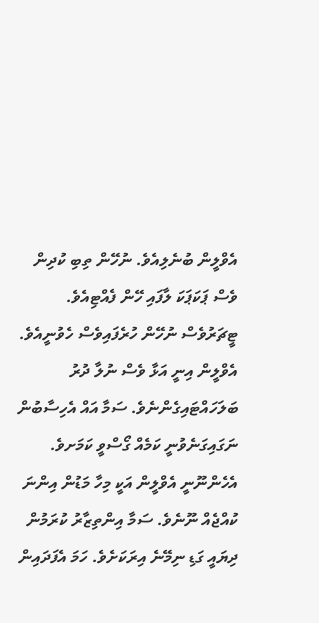އެވްލީން ބުނެލިއެވެ. ނުހޭން ތިބި ކުދިން ވެސް ޕަކަޕަކަ ލާފައި ހޭން ފެއްޓިއެވެ. ޓީޗަރުވެސް ނުހޭން ހުރެފައިވެސް ހެވުނީއެވެ. އެވްލީން އިނީ އަޅާ ވެސް ނުލާ ދުރު ބަލަހައްޓައިގެންނެވެ. ސަމާ އައް އެހިސާބުން ނަގައިގަނެވުނީ ކަމެއް ގޯސްވީ ކަމަށވެ. އެހެންނޫނީ އެވްލީން އަކީ މިހާ މަޑުން އިންނަ ކުއްޖެއް ނޫނެވެ. ސަމާ އިންތިޒާރު ކުރަމުން ދިޔައީ ގަޑި ނިމޭނެ އިރަކަށެވެ. ހަމަ އެފަދައިން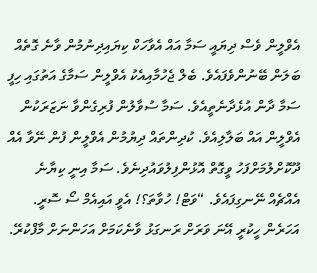އެވްލީން ވެސް ދިޔައީ ސަމާ އައް އެވާހަކް ކިޔައިދިނުމުން ވާނެ ގޮތެއް ބަލަން ބޭނުންވެފައެވެ. ބެލް ޖެހުމާއިއެކު އެވްލީން ސަމާގެ އަތުގައި ހިފީ ސަމާ ދާން އުޅެދާނެތީއެވެ. ސަމާ ސުވާލުން ފުރިގެންވާ ނަޒަރަކުން އެވްލީން އައް ބަލާލިއެވެ. ކުދިންތައް ދިޔުމުން އެވްލީން ފުން ނޭވާ އެއް ދޫކޮށްލުމަށްފަހު ވީގޮތް އޮޅުންފިލުވައުދިނެވެ. ސަމާ އިނީ ކިޔާނެ އެއްޗެއް ނޭނގިފައެވެ. “ވަޓް! ހުވާތަ؟! އެވީ އައިއެމް ސޯ ސޮރީ. އަހަރެން ހީކުރީ އޭނަ ވަރަށް ރަނގަޅު ވާނެކަމަށް އަހަންނަށް މާފްކުރޭ.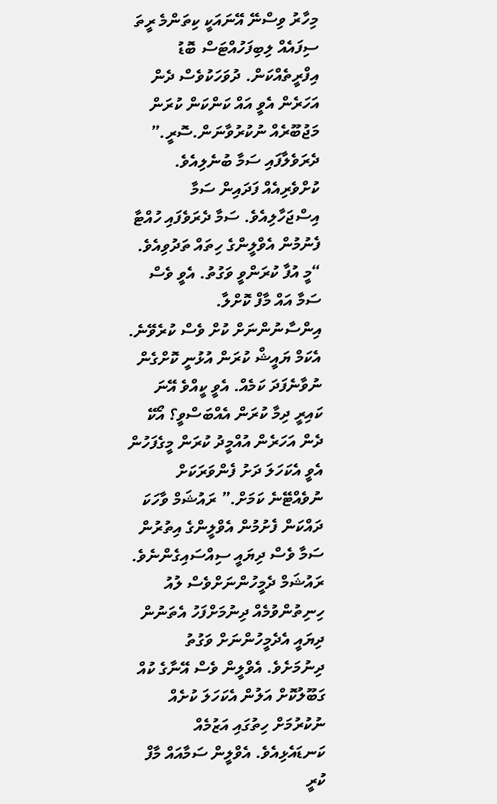މިހާރު ވިސްނޭ އޭނައަކީ ކިތަންމެ ރީތަ ސިފައެއް ލިބިފަހުއްޓަސް ބޮޑު އިފްރީތެއްކަން. ދުވަހަކުވެސް ދެން އަހަރެން އެވީ އައް ކަންކަން ކުރަން މަޖުބޫރެއް ނުކުރުވާނަން.ސޮރީ.” ދެރަވެލާފައި ސަމާ ބުނެލިއެވެ. ކުށްވެރިއެއް ފަދައިން ސަމާ އިސްޖަހާލިއެވެ. ސަމާ ދެރަވެފައި ހުއްޓާ ފެނުމުން އެވްލީންގެ ހިތައް ތަދުވިއެވެ. “މީ އުފާ ކުރަންވީ ވަގުތު. އެވީ ވެސް ސަމާ އައް މާފް ކޮށްލާ. އިންސާނުންނަށް ކުށް ވެސް ކުރެވޭނެ. އެކަމް ޔައީޝް ކުރަން އުޅުނީ ކޮށްގެން ނުވާނެފަދަ ކަމެއް. އެވީ ކީއްވެ އޭނަ ކައިރީ ދިމާ ކުރަން އެއްބަސްވީ؟ އޯކޭ ދެން އަހަރެން އުއްމީދު ކުރަން މީގެފަހުން އެވީ އެކަހަލަ ދަށު ފެންވަރަކަށް ނުވެއްޓޭނެ ކަމަށް.” ރައުޝަމް ވާހަކަ ދައްކަން ފެށުމުން އެވްލީންގެ އިތުރުން ސަމާ ވެސް ދިޔައީ ސިއްސައިގެންނެވެ. ރައުޝަމް ދެމީހުންނަށްވެސް ލުއު ހިނިތުންވުމެއް ދިނުމަށްފަހު އެތަނުން ދިޔައީ އެދެމީހުންނަށް ވަގުތު ދިނުމަށެވެ. އެވްލީން ވެސް އޭނާގެ ކުއް ގަބޫލުކޮށް އަލުން އެކަހަލަ ކުށެއް ނުކުރުމަށް ހިތުގައި އަޒުމެއް ކަނޑައެޅިއެވެ. އެވްލީން ސަމާއައް މާފް ކުރީ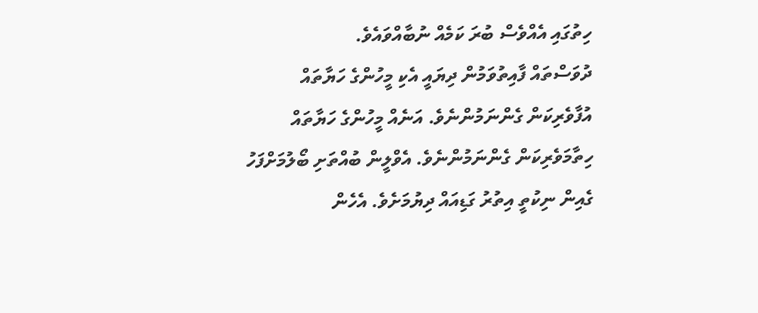ހިތުގައި އެއްވެސް ބުރަ ކަމެއް ނުބާއްވައެވެ.
ދުވަސްތައް ފާއިތުވަމުން ދިޔައީ އެކި މީހުންގެ ހަޔާތައް އުފާވެރިކަން ގެންނަމުންނެވެ. އަނެއް މީހުންގެ ހަޔާތައް ހިތާމަވެރިކަން ގެންނަމުންނެވެ. އެވްލީން ބުއްތަށި ބޯލުމަށްފަހު ގެއިން ނިކުތީ އިތުރު ގަޑިއައް ދިޔުމަށެވެ. އެހެން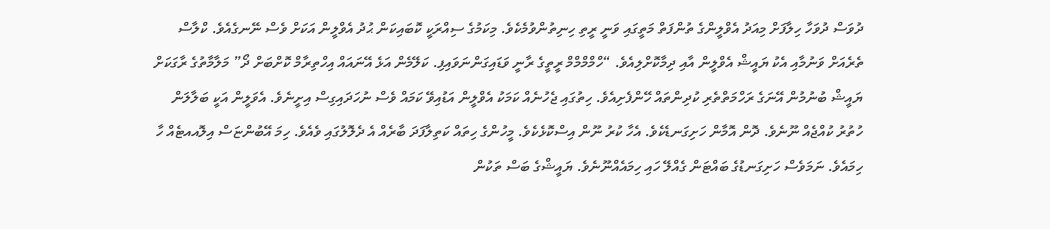ދުވަސް ދުވަހާ ހިލާފަށް މިއަދު އެވްލީންގެ ތުންފަތް މަތީގައި ވަނީ ރީތި ހިނިތުންވުމެކެވެ. މިކަމުގެ ސިއްރަކީ ކޮބައިކަން ޙުދު އެވްލީން އަކަށް ވެސް ނޭނގެއެވެ. ކްލާސް ތެރެއަށް ވަނުމާއި އެކު ޔައީޝް އެވްލީން އާއި ދިމާކޮށްލިއެވެ. “ހްމްމްމްމް ރީތީގެ ރާނީ ވަޑައިގަންނަވައިފި. ކަލޭމެން އަޅެ އޭނައައް އިހްތިރާމް ކޮށްބަށް ދޯ” މަލާމާތުގެ ރާގަކަށް ޔައީޝް ބުނުމުން އޭނަގެ ރަހްމަތްތެރި ކުދިންތައް ހޭންފެށިއެވެ. ހިތުގައި ޖެހުނެއް ކަމަކު އެވްލީން އަޑުއިވޭ ކަމައް ވެސް ނުހަދައިގިސް އިށީނެވެ. އެވަލީން އަކީ ބަލާލަން ހުތުރު ކުއްޖެއް ނޫނެވެ. ދޮން އޮމާން ހަށިގަނޑެކެވެ. އެހާ ކުރު ނޫން އިސްކޮޅެކެވެ. މީހުންގެ ހިތައް ކަތިލާފަދަ ބާރެއް އެ ދެލޮލުގައި ވެއެވެ. ހިމަ އޭބުންޏަސް އިލޮއއޓެއް ހާ ހިމައެވެ. ނަމަވެސް ހަށިގަނޑުގެ ބައްޓަން ގެއްލޭ ހައި ހިމައެއްނޫނެވެ. ޔައީޝްގެ ބަސް ތަކުން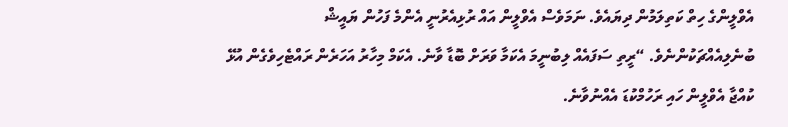އެވްލީންގެ ހިތް ކަތިލަމުން ދިޔައެވެ. ނަމަވެސް އެވްލީން އައް ރުޅިއެރުނީ އެންމެ ފަހުން ޔައީޝް ބުނެލިއެއްޗަކުންނެވެ. “ރީތި ސަފައެއް ލިބުނީމަ އެކަމާ ވަރަށް ބޮޑާ ވާނެ. އެކަމް މިހާރު އަހަރެން ރައްޓެހިވެގެން އުޅޭ ކުއްޖާ އެވްލީން ހައި ރަހުމްކުޑަ އެއްނުވާނެ.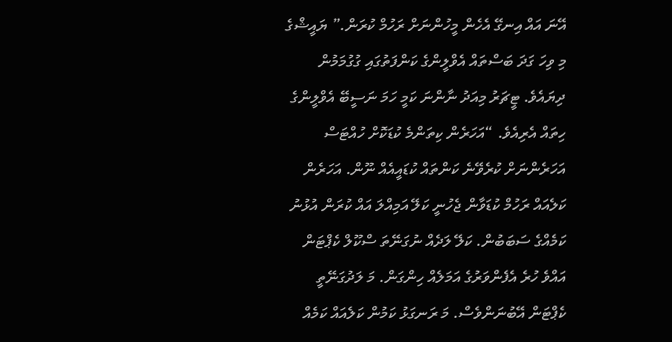އޭނަ އައް އިނގޭ އެހެން މީހުންނަށް ރަހުމް ކުރަން.” ޔައީޝްގެ މި ވިހަ ގަދަ ބަސްތައް އެވްލީންގެ ކަންފަތުގައި ގުގުމަމުން ދިޔައެވެ. ޓީޗަރު މިއަދު ނާންނަ ކަމީ ހަމަ ނަސީބޭ އެވްލީންގެ ހިތައް އެރިއެވެ. “އަހަރެން ކިތަންމެ ކުޑަކޮށް ހުއްޓަސް އަހަރެންނަށް ކުރެވޭނެ ކަންތައް ކުޑައީއެއް ނޫން. އަހަރެން ކަލެއައް ރަހުމް ކުޑަވާން ޖެހުނީ ކަލޭ އަމިއްލަ އައް ކުރަން އުޅުނު ކަމެއްގެ ސަބަބުން. ކަލޭ ލަދެއް ނުގަނޭތަ ސްކޫލް ކެޕްޓަން އައްވެ ހުރެ އެފެންވަރުގެ އަމަލެއް ހިންގަން. މަ ލަދުގަނޭތީ ކެޕްޓަން އޭބުނަންވެސް. މަ ރަނގަޅު ކަމުން ކަލެއައް ކަމެއް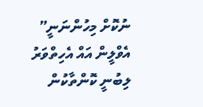ނުކޮށް މިހުންނަނީ” އެވްލީން އައް އެހިތްވަރު ލިބުނީ ކޮންތާކުން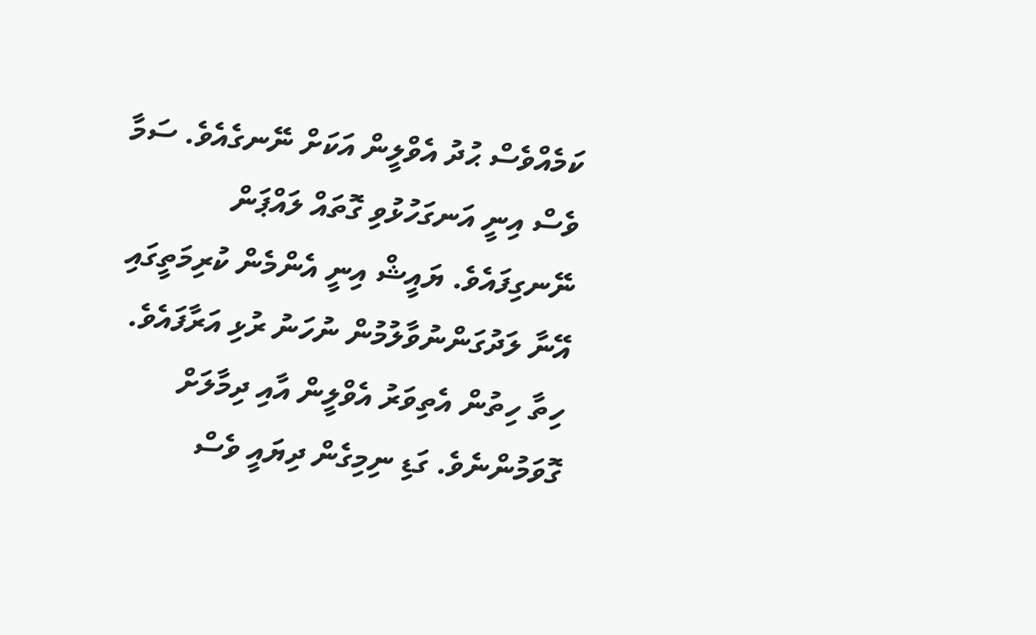ކަމެއްވެސް ޙުދު އެވްލީން އަކަށް ނޭނގެއެވެ. ސަމާ ވެސް އިނީ އަނގަހުޅުވި ގޮތައް ލައްޕަން ނޭނގިފައެވެ. ޔައީޝް އިނީ އެންމެން ކުރިމަތީގައި އޭނާ ލަދުގަންނުވާލުމުން ނުހަނު ރުޅި އަރާފައެވެ. ހިތާ ހިތުން އެތިވަރު އެވްލީން އާއި ދިމާލަށް ގޮވަމުންނެވެ. ގަޑި ނިމިގެން ދިޔައީ ވެސް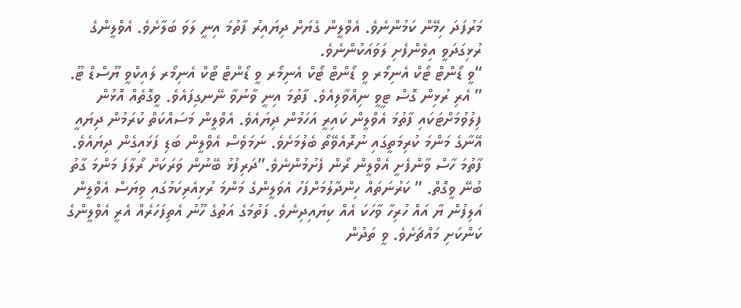މަރުފަދަ ހިމޭން ކަމުންނެވެ. އެވްލީން ގެޔަށް ދިޔައިރު ފާތުމަ އިނީ ލަވަ ބަލާށެވެ. އެވްލީންގެ ރުޅިގަދަވީ އިވެންފެށި ލަވައަކުންނެވެ.
“ވީ ޑޯންޓް ޓޯކް އެނިމޯރ ވީ ޑޯންޓް ޓޯކް އެނިމޯރ ވީ ޑޯންޓް ޓޯކް އެނިމޯރ ލައިކްވީ ޔޫސްޑް ޓޫ. ” އެރި ރުޅިން ގޮސް ޓީވީ ނިއްވާލިއެވެ. ފާތުމަ އިނީ ވާނުވާ ނޭނގިފައެވެ. ވީގޮތެއް އޮޅުން ފިލުވުމަށްޓަކައި ފާތުމަ އެވްލީން ކައިރީ އަހަމުން ދިޔައެވެ. އެވްލީން މަސައްކަތް ކުރަމުން ދިޔައީ އޭނާގެ މަންމަ ކުރިމަތީގައި ނުރޮއެވޭތޯ ބެލުމަށެވެ. ނަމަވެސް އެވްލީން ބަޑި ފަޅައިގެން ދިޔައެވެ. ފާތުމަ ހާސް ވާންފެށީ އެވްލީން ރޯން ފެށުމުންނެވެ.”ދަރިފުޅު ބޭނުން ވަރަކަށް ރޯލާފަ މަންމަ ގާތު ބުނޭ ވީގޮތް. ” ކަރުނަތައް ހިންދާލުމަށްފަހު އެވަލީންގެ މަންމަ ރުޅިއެރިކަމުގައި ވިޔަސް އެވްލީން އަލިފުން ޔާ އައް ހުރިހާ ވާހަކަ އެއް ކިޔައިދިނެވެ. ފަތުމަގެ އަތުގެ ހޫނު އެތިފަހަރެއް އެރީ އެވްލީންގެ ކަންކަށި މައްޗަށެވެ. ވީ ތަދުން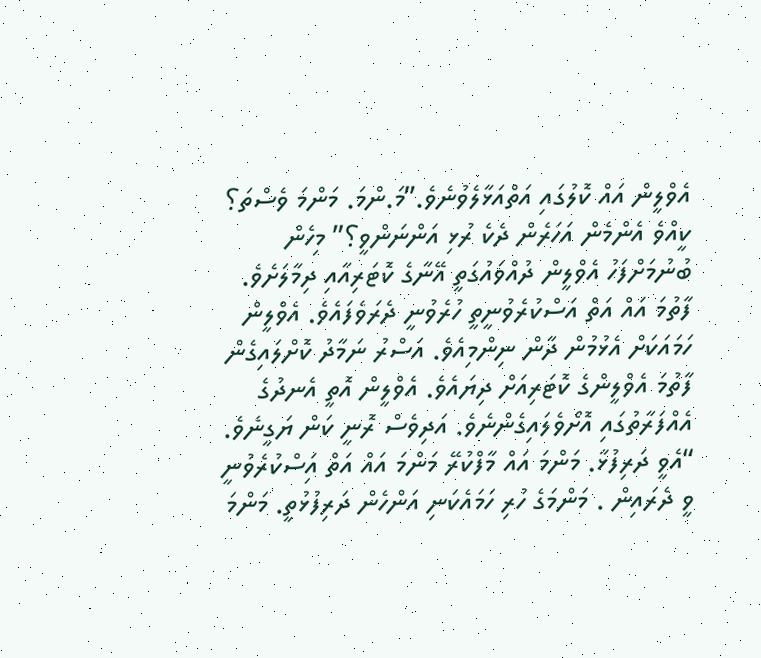އެވްލީން އައް ކޮލުގައި އަތްއަޅާލެވުނެވެ.”މަ.ންމަ. މަންމަ ވެސްތަ؟ ކީއްވެ އެންމެން އަހަރެން ދެކެ ރުޅި އަންނަންވީ؟” މިހެން ބުނުމަށްފަހު އެވްލީން ދުއްވައުގަތީ އޭނާގެ ކޮޓަރިއާއި ދިމާލަށެވެ. ފާތުމަ އައް އަތް އަސްކުރެވުނީތީ ހުރެވުނީ ދެރަވެފައެވެ. އެވްލީން ހަމައަކަށް އެޅުމުން ދާން ނިންމިއެވެ. އަސްރު ނަމާދު ކޮށްލައިގެން ފާތުމަ އެވްލީންގެ ކޮޓަރިއަށް ދިޔައެވެ. އެވްލީން އޮތީ އެނދުގެ އެއްފަރާތުގައި އޮށޯވެލައިގެންނެވެ. އަދިވެސް ރޮނީ ކަން ޔަގީނެވެ. “އެވީ ދަރިފުޅާ. މަންމަ އައް މާފްކުރޭ މަންމަ އައް އަތް އަިސްކުރެވުނީ ވީ ދެރައިން . މަންމަގެ ހުރި ހަމައެކަނި އަންހެން ދަރިފުޅުތީ. މަންމަ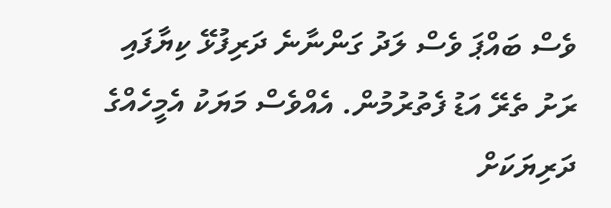ވެސް ބައްޕަ ވެސް ލަދު ގަންނާނެ ދަރިފުޅޭ ކިޔާފައި ރަށު ތެރޭ އަޑު ފެތުރުމުން. އެއްވެސް މަޔަކު އެމީހެއްގެ ދަރިޔަކަށް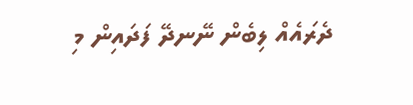ދެރައެއް ލިބެން ނޭނދޭ ފަދައިން މި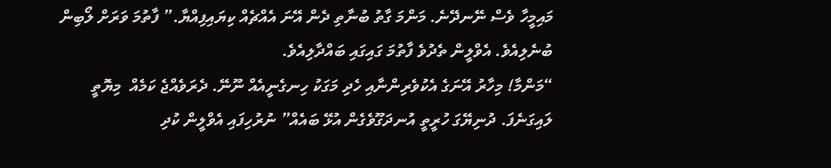މައިމީހާ ވެސް ނޭނދޭނެ. މަންމަ ގާތު ބުނާތި ދެން އޭނަ އެއްޗެއް ކިޔައިފިއްޔާ.” ފާތުމަ ވަރަށް ލޯބިން ބުނެލިއެވެ. އެވްލީން ތެދުވެ ފާތުމަ ގައިގައި ބައްދާލިއެވެ.
“މަންމާ! މިހާރު އޭނަގެ އެކުވެރިންނާއި ހެދި މަގަކު ހިނގެނީއެއް ނޫނޭ. ދެރަވެއްޖެ ކަމެއް  މިޔޮތީ ލައިގަނެފަ. ދުނިޔޭގަ ހުރީތީ އުނދަގޫވެގެން އުޅޭ ބައެއް” ނުރުހިފައި އެވްލީން ކުދި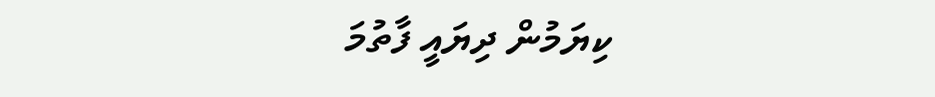ކިޔަމުން ދިޔައީ ފާތުމަ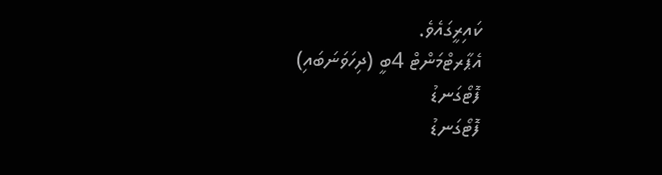ކައިރީގައެވެ.
އެޕާރޓްމަންޓް 4ބީ (ދިހަވަނަބައި)
ފޮޓޯގަނޑު
ފޮޓޯގަނޑު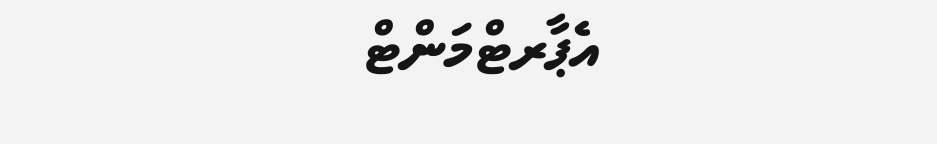އެޕާރޓްމަންޓް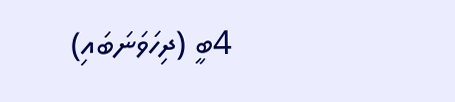4ބީ (ދިހަވަނަބައި)